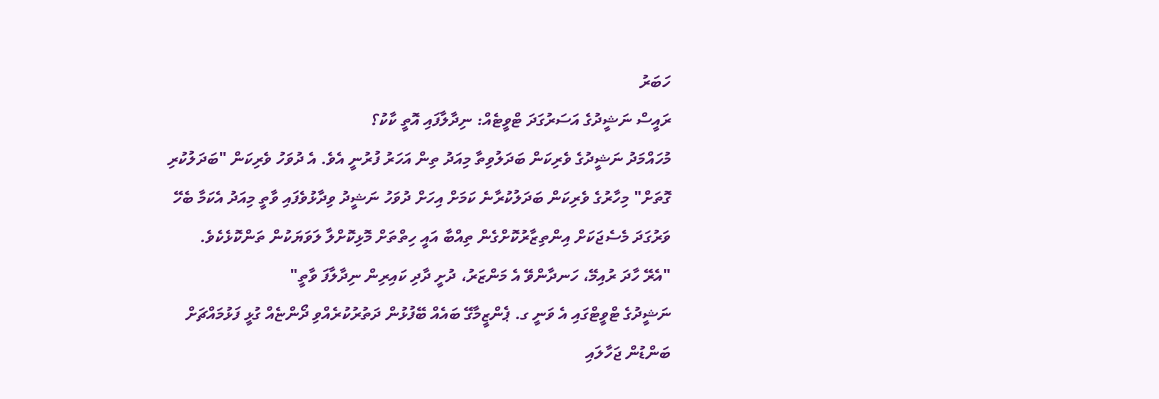ހަބަރު
ރައީސް ނަޝީދުގެ އަސަރުގަދަ ޓްވީޓެއް: ނިދާލާފައި އޮތީ ކާކު؟
މުހައްމަދު ނަޝީދުގެ ވެރިކަން ބަދަލުވިތާ މިއަދު ތިން އަހަރު ފުރުނީ އެވެ. އެ ދުވަހު ވެރިކަން "ބަދަލުކުރި ގޮތަށް" މިހާރުގެ ވެރިކަން ބަދަލުކުރާނެ ކަމަށް އިހަށް ދުވަހު ނަޝީދު ވިދާޅުވެފައި ވާތީ މިއަދު އެކަމާ ބެހޭ ވަރުގަދަ މެސެޖަކަށް އިންތިޒާރުކޮށްގެން ތިއްބާ އައީ ހިތްތަށް މޮޅިކޮށްލާ ލަވަޔަކުން ތަންކޮޅެކެވެ.
"އެރޭ ހާދަ ރުއިމޭ، ހަނދާންވޭ އެ މަންޒަރު، ދުށީ ދާދި ކައިރިން ނިދާލާފަ ވާތީ"
ނަޝީދުގެ ޓްވީޓްގައި އެ ވަނީ ގ. ޕެންޒީމާގޭ ބައެއް ބޭފުޅުން ދަތުރުކުރެއްވި ދޯންޏެއް ގުޅީ ފަޅުމައްޗަށް ބަންޑުން ޖަހާލައި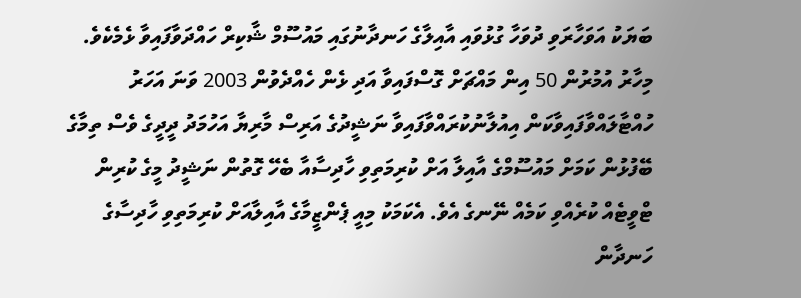ބަޔަކު އަވަހާރަވި ދުވަހާ ގުޅުވައި އާއިލާގެ ހަނދާނުގައި މައުސޫމް ޝާކިރް ހައްދަވާފައިވާ ޅެމެކެވެ. މިހާރު އުމުރުން 50 އިން މައްޗަށް ގޮސްފައިވާ އަދި ޅެން ހެއްދެވުން 2003 ވަނަ އަހަރު ހުއްޓާލައްވާފައިވާކަން އިއުލާނުކުރައްވާފައިވާ ނަޝީދުގެ އަރިސް މާރިޔާ އަހުމަދު ދީދީގެ ވެސް ތިމާގެ ބޭފުޅުން ކަމަށް މައުސޫމްގެ އާއިލާ އަށް ކުރިމަތިވި ހާދިސާއާ ބެހޭ ގޮތުން ނަޝީދު މީގެ ކުރިން ޓްވީޓެއް ކުރެއްވި ކަމެއް ނޭނގެ އެވެ. އެކަމަކު މިއީ ޕެންޒީމާގެ އާއިލާއަށް ކުރިމަތިވި ހާދިސާގެ ހަނދާން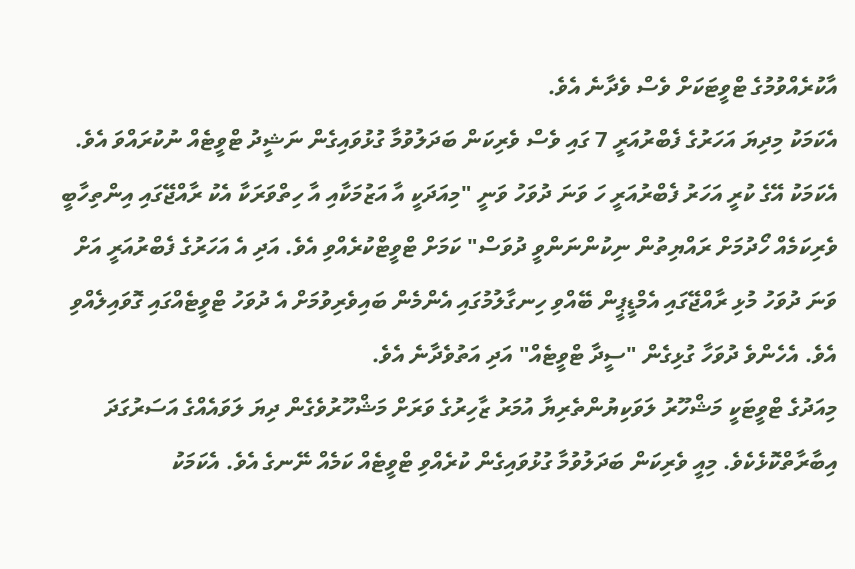އާކުރެއްވުމުގެ ޓްވީޓަކަށް ވެސް ވެދާނެ އެވެ.
އެކަމަކު މިދިޔަ އަހަރުގެ ފެބްރުއަރީ 7 ގައި ވެސް ވެރިކަން ބަދަލުވުމާ ގުޅުވައިގެން ނަޝީދު ޓްވީޓެއް ނުކުރައްވަ އެވެ. އެކަމަކު އޭގެ ކުރީ އަހަރު ފެބްރުއަރީ ހަ ވަނަ ދުވަހު ވަނީ "މިއަދަކީ އާ އަޒުމަކާއި އާ ހިތްވަރަކާ އެކު ރާއްޖޭގައި އިންތިހާބީ ވެރިކަމެއް ހޯދުމަށް ރައްޔިތުން ނިކުންނަންވީ ދުވަސް" ކަމަށް ޓްވީޓްކުރެއްވި އެވެ. އަދި އެ އަހަރުގެ ފެބްރުއަރީ އަށް ވަނަ ދުވަހު މުޅި ރާއްޖޭގައި އެމްޑީޕީން ބޭއްވި ހިނގާލުމުގައި އެންމެން ބައިވެރިވުމަށް އެ ދުވަހު ޓްވީޓެއްގައި ގޮވައިލެއްވި އެވެ. އެހެންވެ ދުވަހާ ގުޅިގެން "ސީދާ ޓްވީޓެއް" އަދި އަތުވެދާނެ އެވެ.
މިއަދުގެ ޓްވީޓަކީ މަޝްހޫރު ލަވަކިޔުންތެރިޔާ އުމަރު ޒާހިރުގެ ވަރަށް މަޝްހޫރުވެގެން ދިޔަ ލަވައެއްގެ އަސަރުގަދަ އިބާރާތްކޮޅެކެވެ. މިއީ ވެރިކަން ބަދަލުވުމާ ގުޅުވައިގެން ކުރެއްވި ޓްވީޓެއް ކަމެއް ނޭނގެ އެވެ. އެކަމަކު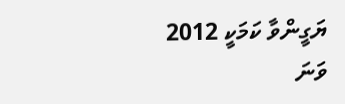ޔަގީންވާ ކަމަކީ 2012 ވަނަ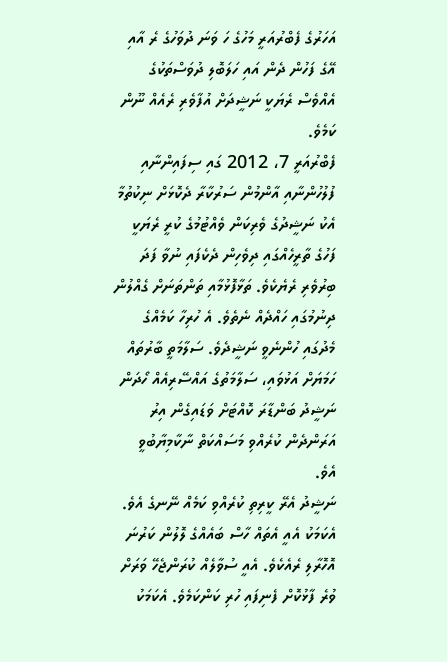އަހަރުގެ ފެބްރުއަރީ މަހުގެ ހަ ވަނަ ދުވަހުގެ ރެ އާއި އޭގެ ފަހުން ދެން އައި ހަލަބޮލި ދުވަސްތަކުގެ އެއްވެސް ރެޔަކީ ނަޝީދަށް އުފާވެރި ރެއެއް ނޫން ކަމެވެ.
ފެބްރުއަރީ 7، 2012 ގައި ސިފައިންނާއި ފުލުހުންނާއި އާންމުން ސަރުކާރާ ދެކޮޅަށް ނިކުތުމާ އެކު ނަޝީދުގެ ވެރިކަން ވެއްޓުމުގެ ކުރީ ރެޔަކީ ފަހުގެ ތާރީހެއްގައި ދިވެހިން ދެކެފައި ނުވާ ފަދަ ބިރުވެރި ރެޔެކެވެ. ތަޅާފޮޅުމާއި ތަންތަނަށް ގެއްލުން ދިނުމުގައި ހައްދެއް ނެތެވެ. އެ ހުރިހާ ކަމެއްގެ މެދުގައި ހުންނެވީ ނަޝީދެވެ. ސަލާމަތީ ބާރުތައް ހަމަޔަށް އަޅުވައި، ސަލާމަތުގެ އައްސޭރިއެއް ހޯދަން ނަޝީދު ބަންޑާރަ ކޮއްޓަށް ވަޑައިގެން އިރު އަރަންދެން ކުރެއްވި މަސައްކަތް ނާކާމިޔާބުވީ އެވެ.
ނަޝީދު އެރޭ ކީރިތި ކުރެއްވި ކަމެއް ނޭނގެ އެވެ. އެކަމަކު އެއީ އެތައް ހާސް ބައެއްގެ ލޮލުން ކަރުނަ އޮހޮރާލި ރެއެކެވެ. އެއީ ސުވާލެއް ކުރަންޖެހޭ ވަރަށް ވުރެ ފާޅުކޮށް ފެނިފައި ހުރި ކަންކަމެވެ. އެކަމަކު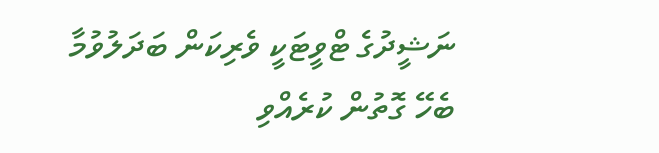ނަޝީދުގެ ޓްވީޓަކީ ވެރިކަން ބަދަލުވުމާ ބެހޭ ގޮތުން ކުރެއްވި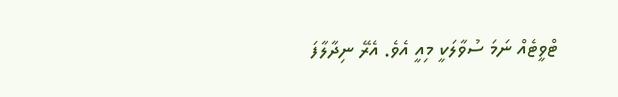ޓްވީޓެއް ނަމަ ސުވާލަކީ މިއީ އެވެ. އެރޭ ނިދާލާފަ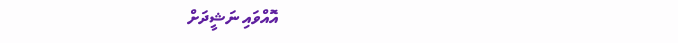އޮއްވައި ނަޝީދަށް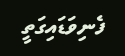ފެނިވަޑައިގަތީ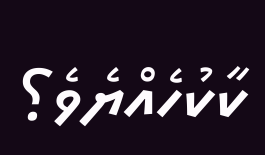ކާކުހެއްޔެވެ؟